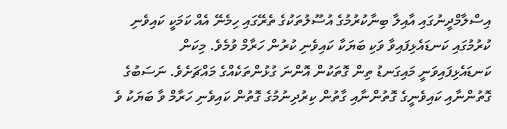އިސްލާމްދީނުގައި އާއިލާ ބިނާކުރުމުގެ އުސޫލުތަކުގެ ތެރޭގައި ހިމެނޭ އެއް ކަމަކީ ކައިވެނި ކުރުމުގައި ކަނޑައެޅިފައިވާ ވަކި ބަޔަކާ ކައިވެނި ކުރުން ހަރާމް ވުމެވެ. މިކަން ކަނޑައެޅިފައިވަނީ މައިގަނޑު ތިން ގޮތަކުން އޮންނަ ގުޅުންތަކެއްގެ މައްޗަށެވެ. ނަސަބުގެ ގޮތުންނާއި ކައިވެނީގެ ގޮތުންނާއި ގާތުން ކިރުދިނުމުގެ ގޮތުން ކައިވެނި ހަރާމް ވާ ބަޔަކު ވެ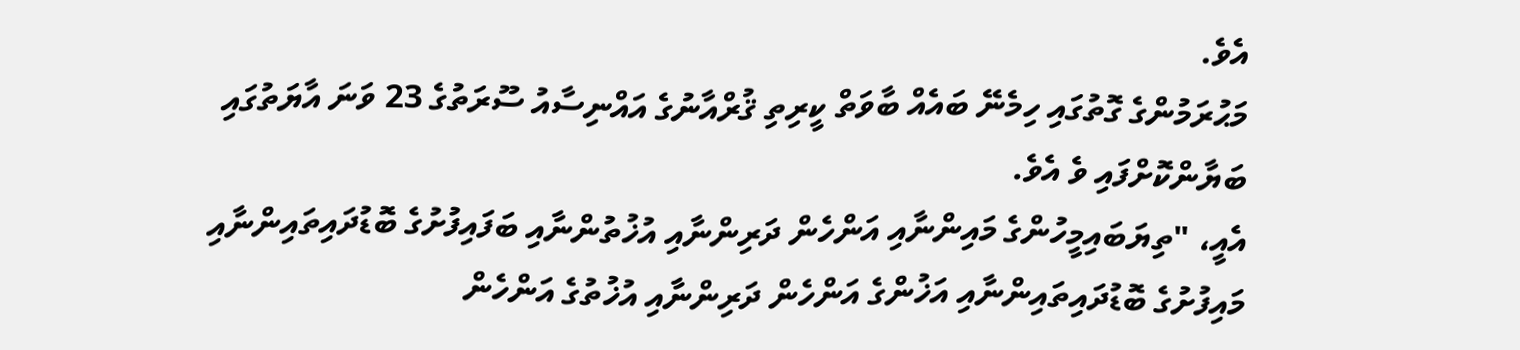އެވެ.
މަޙުރަމުންގެ ގޮތުގައި ހިމެނޭ ބައެއް ބާވަތް ކީރިތި ޤުރްއާނުގެ އައްނިސާއު ސޫރަތުގެ 23 ވަނަ އާޔަތުގައި ބަޔާންކޮށްފައި ވެ އެވެ.
އެއީ، "ތިޔަބައިމީހުންގެ މައިންނާއި އަންހެން ދަރިންނާއި އުޚުތުންނާއި ބަފައިފުށުގެ ބޮޑުދައިތައިންނާއި މައިފުށުގެ ބޮޑުދައިތައިންނާއި އަޚުންގެ އަންހެން ދަރިންނާއި އުޚުތުގެ އަންހެން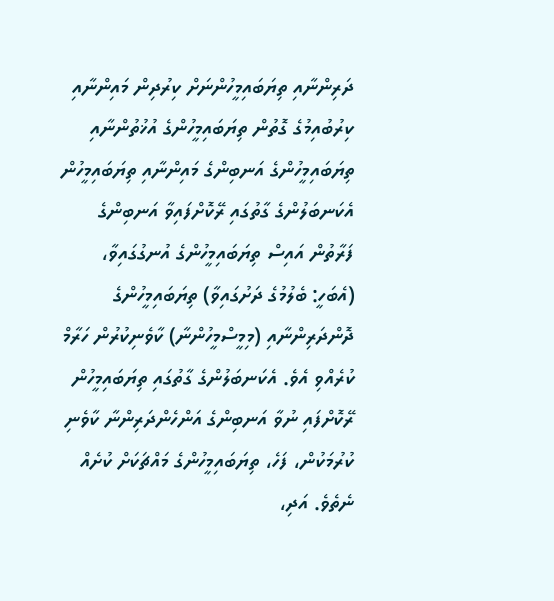ދަރިންނާއި ތިޔަބައިމީހުންނަށް ކިރުދިން މައިންނާއި ކިރުބުއިމުގެ ގޮތުން ތިޔަބައިމީހުންގެ އުޚުތުންނާއި ތިޔަބައިމީހުންގެ އަނބިންގެ މައިންނާއި ތިޔަބައިމީހުން އެކަނބަލުންގެ ގާތުގައި ރޭކޮށްފައިވާ އަނބިންގެ ފަރާތުން އައިސް ތިޔަބައިމީހުންގެ އުނގުގައިވާ، (އެބަހީ: ބެލުމުގެ ދަށުގައިވާ) ތިޔަބައިމީހުންގެ ދޮންދަރިންނާއި (މިމީސްމީހުންނާ) ކާވެނިކުރުން ހަރާމް ކުރެއްވި އެވެ. އެކަނބަލުންގެ ގާތުގައި ތިޔަބައިމީހުން ރޭކޮށްފައި ނުވާ އަނބިންގެ އަންހެންދަރިންނާ ކާވެނި ކުރުމަކުން، ފަހެ، ތިޔަބައިމީހުންގެ މައްޗަކަށް ކުށެއް ނެތެވެ. އަދި،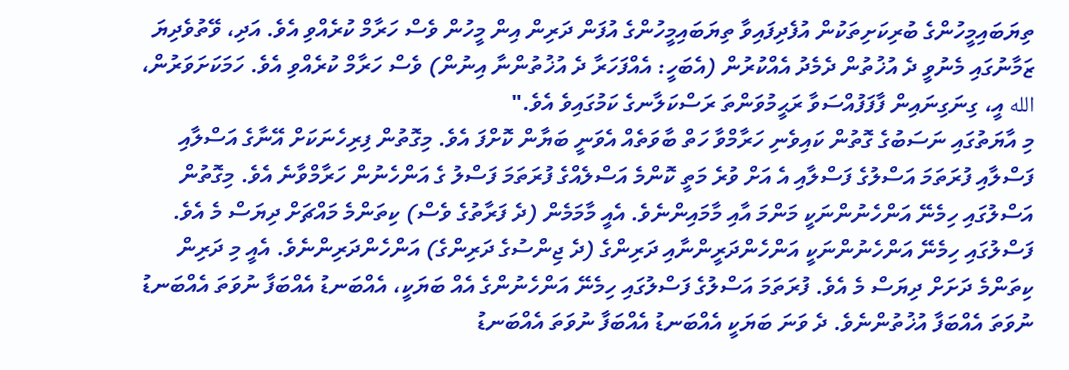ތިޔަބައިމީހުންގެ ބުރިކަށިތަކުން އުފެދިފައިވާ ތިޔަބައިމީހުންގެ އުފަން ދަރިން އިން މީހުން ވެސް ހަރާމް ކުރެއްވި އެވެ. އަދި، ވޭތުވެދިޔަ ޒަމާނުގައި މެނުވީ ދެ އުޚުތުން ދެމެދު އެއްކުރުން (އެބަހީ: އެއްފަހަރާ ދެ އުޚުތުންނާ އިނުން) ވެސް ހަރާމް ކުރެއްވި އެވެ. ހަމަކަށަވަރުން، الله އީ، ގިނަގިނައިން ފާފަފުއްސަވާ ރަޙީމުވަންތަ ރަސްކަލާނގެ ކަމުގައިވެ އެވެ."
މި އާޔަތުގައި ނަސަބުގެ ގޮތުން ކައިވެނި ހަރާމްވާ ހަތް ބާވަތެއް އެވަނީ ބަޔާން ކޮށްފަ އެވެ. މިގޮތުން ފިރިހެނަކަށް އޭނާގެ އަސްލާއި ފަސްލާއި ފުރަތަމަ އަސްލުގެ ފަސްލާއި އެ އަށް ވުރެ މަތީ ކޮންމެ އަސްލެއްގެ ފުރަތަމަ ފަސްލު ގެ އަންހެނުން ހަރާމްވާނެ އެވެ. މިގޮތުން އަސްލުގައި ހިމެނޭ އަންހެނުންނަކީ މަންމަ އާއި މާމައިންނެވެ. އެއީ މާމަމެން (ދެ ފަރާތުގެ ވެސް) ކިތަންމެ މައްޗަށް ދިޔަސް މެ އެވެ. ފަސްލުގައި ހިމެނޭ އަންހެނުންނަކީ އަންހެންދަރީންނާއި ދަރިންގެ (ދެ ޖިންސުގެ ދަރިންގެ) އަންހެންދަރިންނެވެ. އެއީ މި ދަރިން ކިތަންމެ ދަށަށް ދިޔަސް މެ އެވެ. ފުރަތަމަ އަސްލުގެ ފަސްލުގައި ހިމެނޭ އަންހެނުންގެ އެއް ބަޔަކީ، އެއްބަނޑު އެއްބަފާ ނުވަތަ އެއްބަނޑު ނުވަތަ އެއްބަފާ އުޚުތުންނެވެ. ދެ ވަނަ ބަޔަކީ އެއްބަނޑު އެއްބަފާ ނުވަތަ އެއްބަނޑު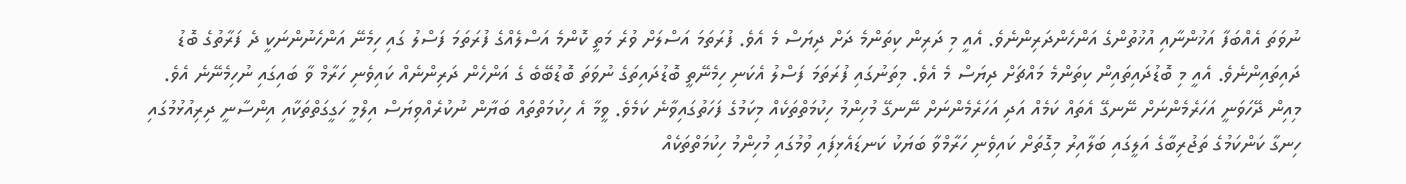ނުވަތަ އެއްބަފާ އަޚުންނާއި އުޚުތުންގެ އަންހެންދަރިންނެވެ. އެއީ މި ދަރިން ކިތަންމެ ދަށް ދިޔަސް މެ އެވެ. ފުރަތަމަ އަސްލަށް ވުރެ މަތީ ކޮންމެ އަސްލެއްގެ ފުރަތަމަ ފަސްލު ގައި ހިމެނޭ އަންހެނުންނަކީ ދެ ފަރާތުގެ ބޮޑު ދައިތައިންނެވެ. އެއީ މި ބޮޑުދައިތައިން ކިތަންމެ މައްޗަށް ދިޔަސް މެ އެވެ. މިތަނުގައި ފުރަތަމަ ފަސްލު އެކަނި ހިމެނޭތީ ބޮޑުދައިތަގެ ނުވަތަ ބޮޑުބޭބެ ގެ އަންހެން ދަރިންނެއް ކައިވެނި ހަރާމް ވާ ބައިގައި ނުހިމެނޭނެ އެވެ.
މިއިން ދޭހަވަނީ އަހަރެމެންނަށް ނޭނގޭ އެތައް ކަމެއް އަދި އަހަރެމެންނަށް ނޭނގޭ މުހިންމު ހިކުމަތްތަކެއް މިކަމުގެ ފަހަތުގައިވާނެ ކަމެވެ. ވީމާ އެ ހިކުމަތްތައް ބަޔާން ނުކުރެއްވިޔަސް އިލްމީ ހަގީގަތްތަކާއި އިންސާނީ ދިރިއުޅުމުގައި ހިނގާ ކަންކަމުގެ ތަޖުރިބާގެ އަލީގައި ބަލާއިރު މިގޮތަށް ކައިވެނި ހަރާމްވާ ބަޔަކު ކަނޑައެޅިފައި ވުމުގައި މުހިންމު ހިކުމަތްތަކެއް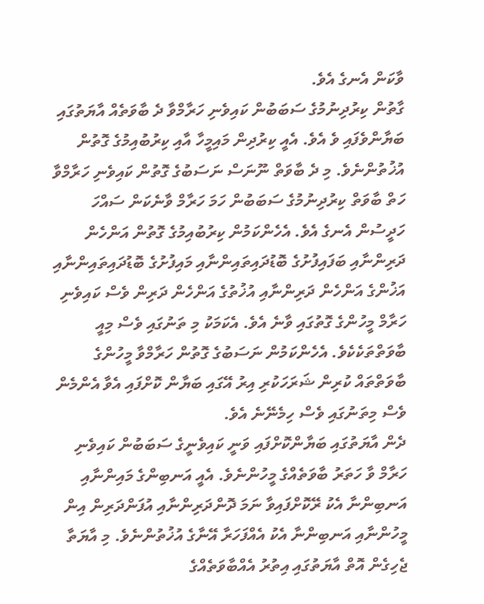ވާކަން އެނގެ އެވެ.
ގާތުން ކިރުދިނުމުގެ ސަބަބުން ކައިވެނި ހަރާމްވާ ދެ ބާވަތެއް އާޔަތުގައި ބަޔާންވެފައި ވެ އެވެ. އެއީ ކިރުދިން މައިމީހާ އާއި ކިރުބުއިމުގެ ގޮތުން އުޚުތުންނެވެ. މި ދެ ބާވަތް ނޫނަސް ނަސަބުގެ ގޮތުން ކައިވެނި ހަރާމްވާ ހަތް ބާވަތް ކިރުދިނުމުގެ ސަބަބުން ހަމަ ހަރާމް ވާނެކަން ސައްހަ ހަދީސުން އެނގެ އެވެ. އެހެންކަމުން ކިރުބުއިމުގެ ގޮތުން އަންހެން ދަރިންނާއި ބަފައިފުށުގެ ބޮޑުދައިތައިންނާއި މައިފުށުގެ ބޮޑުދައިތައިންނާއި އަޚުންގެ އަންހެން ދަރިންނާއި އުޚުތުގެ އަންހެން ދަރިން ވެސް ކައިވެނި ހަރާމް މީހުންގެ ގޮތުގައި ވާނެ އެވެ. އެކަމަކު މި ތަނުގައި ވެސް މިއީ ބާވަތްތަކެކެވެ. އެހެންކަމުން ނަސަބުގެ ގޮތުން ހަރާމްވާ މީހުންގެ ބާވަތްތައް ކުރިން ޝަރަހަކުރި އިރު އޭގައި ބަޔާން ކޮށްފައި އެވާ އެންމެން ވެސް މިތަނުގައި ވެސް ހިމެނޭނެ އެވެ.
ދެން އާޔަތުގައި ބަޔާންކޮށްފައި ވަނީ ކައިވެނީގެ ސަބަބުން ކައިވެނި ހަރާމް ވާ ހަތަރު ބާވަތެއްގެ މީހުންނެވެ. އެއީ އަނބިންގެ މައިންނާއި އަނބިންނާ އެކު ރޭކޮށްފައިވާ ނަމަ ދޮންދަރިންނާއި އުފަންދަރިން އިން މީހުންނާއި އަނބިންނާ އެކު އެއްފަހަރާ އޭނާގެ އުޚުތުންނެވެ. މި އާޔަތާ ޖެހިގެން އޮތް އާޔަތުގައި އިތުރު އެއްބާވަތެއްގެ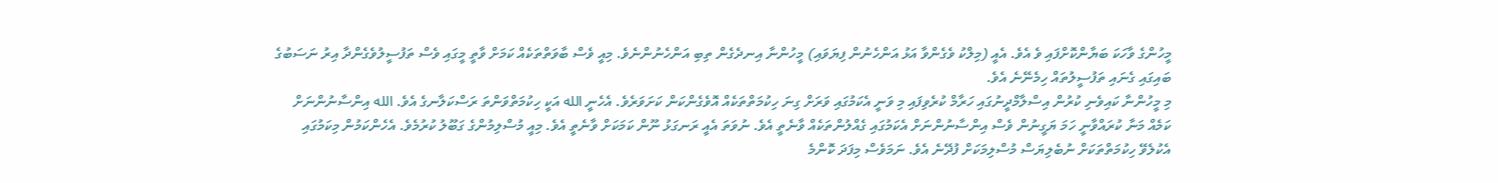މީހުންގެ ވާހަކަ ބަޔާންކޮށްފައި ވެ އެވެ. އެއީ (މިލްކު ވެގެންވާ އަޅު އަންހެނުން ފިޔަވައި) މީހުންނާ އިނދެގެން ތިބި އަންހެނުންނެވެ. މިއީ ވެސް ބާވަތްތަކެއް ކަމަށް ވާތީ މީގައި ވެސް ތަފުސީލުވެގެންދާ އިރު ނަސަބުގެ ބައިގައި ގެނައި ތަފުސީލުތައް ހިމެނޭނެ އެވެ.
މި މީހުންނާ ކައިވެނި ކުރުން އިސްލާމްދީނުގައި ހަރާމް ކުރެވިފައި މި ވަނީ އެކަމުގައި ވަރަށް ގިނަ ހިކުމަތްތަކެއް އޮވެގެންކަން ކަށަވަރެވެ. އެހެނީ الله އަކީ ހިކުމަތްވަންތަ ރަސްކަލާނގެ އެވެ. الله އިންސާނުންނަށް ކަމެއް މަނާ ކުރައްވާނީ ހަމަ ޔަގީނުން ވެސް އިންސާނުންނަށް އެކަމުގައި ގެއްލުންތަކެއް ވާނެތީ އެވެ. ނުވަތަ އެއީ ރަނގަޅު ނޫން ކަމަކަށް ވާނެތީ އެވެ. މިއީ މުސްލިމުންގެ ގަބޫލު ކުރުމެވެ. އެހެންކަމުން މިކަމުގައި އެކުލެވޭ ހިކުމަތްތަކަށް ނުބެލިޔަސް މުސްލިމަކަށް ފުދޭނެ އެވެ. ނަމަވެސް މިފަދަ ކޮންމެ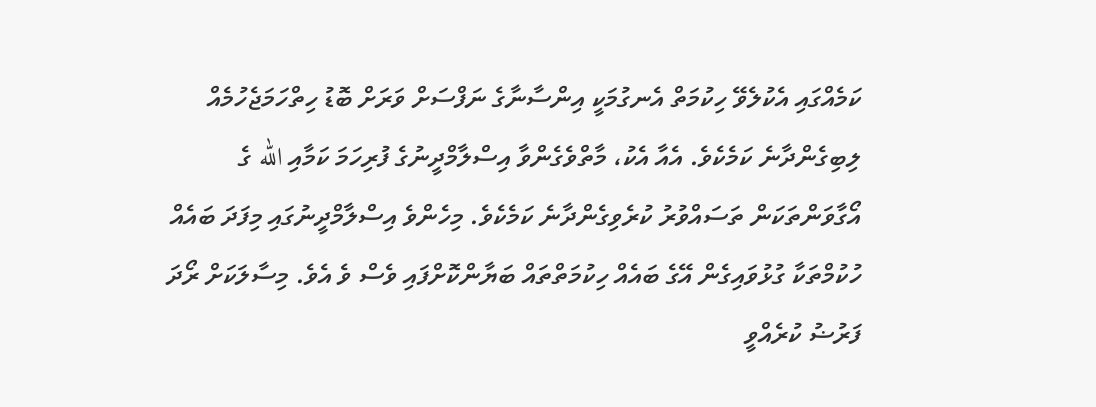ކަމެއްގައި އެކުލެވޭ ހިކުމަތް އެނގުމަކީ އިންސާނާގެ ނަފްސަށް ވަރަށް ބޮޑު ހިތްހަމަޖެހުމެއް ލިބިގެންދާނެ ކަމެކެވެ. އެއާ އެކު، މާތްވެގެންވާ އިސްލާމްދީނުގެ ފުރިހަމަ ކަމާއި الله ގެ އޯގާވަންތަކަން ތަސައްވުރު ކުރެވިގެންދާނެ ކަމެކެވެ. މިހެންވެ އިސްލާމްދީނުގައި މިފަދަ ބައެއް ހުކުމްތަކާ ގުޅުވައިގެން އޭގެ ބައެއް ހިކުމަތްތައް ބަޔާންކޮށްފައި ވެސް ވެ އެވެ. މިސާލަކަށް ރޯދަ ފަރުޟު ކުރެއްވީ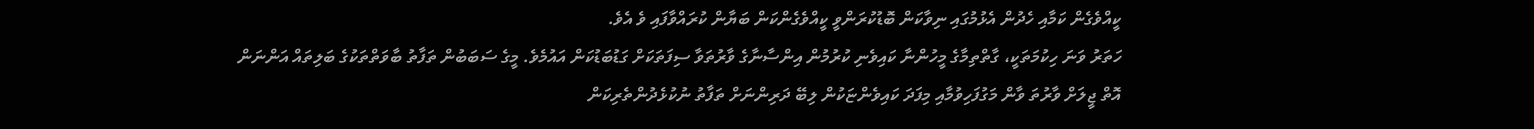ކީއްވެގެން ކަމާއި ހެދުން އެޅުމުގައި ނިވާކަން ބޮޑުކުރަންވީ ކީއްވެގެންކަން ބަޔާން ކުރައްވާފައި ވެ އެވެ.
ހަތަރު ވަނަ ހިކުމަތަކީ، ގާތްތިމާގެ މީހުންނާ ކައިވެނި ކުރުމުން އިންސާނާގެ ވާރުތަވާ ސިފަތަކަށް ގަޑުބަޑުކަން އައުމެވެ. މީގެ ސަބަބުން ތަފާތު ބާވަތްތަކުގެ ބަލިތައް އަންނަން އޮތް ޖީލަށް ވާރުތަ ވާން މަގުފަހިވުމާއި މިފަދަ ކައިވެންޏަކުން ލިބޭ ދަރިންނަށް ތަފާތު ނުކުޅެދުންތެރިކަން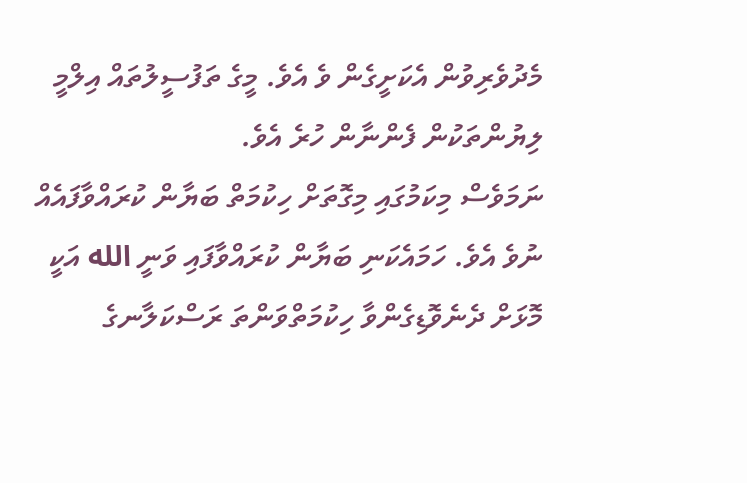މެދުވެރިވުން އެކަށީގެން ވެ އެވެ. މީގެ ތަފުސީލުތައް އިލްމީ ލިޔުންތަކުން ފެންނާން ހުރެ އެވެ.
ނަމަވެސް މިކަމުގައި މިގޮތަށް ހިކުމަތް ބަޔާން ކުރައްވާފައެއް ނުވެ އެވެ. ހަމައެކަނި ބަޔާން ކުރައްވާފައި ވަނީ الله އަކީ މޮޅަށް ދެނެވޮޑިގެންވާ ހިކުމަތްވަންތަ ރަސްކަލާނގެ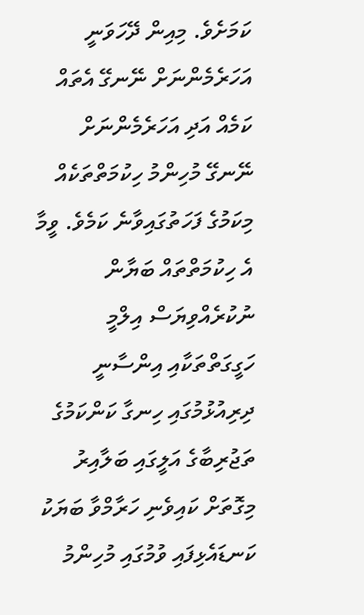ކަމަށެވެ. މިއިން ދޭހަވަނީ އަހަރެމެންނަށް ނޭނގޭ އެތައް ކަމެއް އަދި އަހަރެމެންނަށް ނޭނގޭ މުހިންމު ހިކުމަތްތަކެއް މިކަމުގެ ފަހަތުގައިވާނެ ކަމެވެ. ވީމާ އެ ހިކުމަތްތައް ބަޔާން ނުކުރެއްވިޔަސް އިލްމީ ހަގީގަތްތަކާއި އިންސާނީ ދިރިއުޅުމުގައި ހިނގާ ކަންކަމުގެ ތަޖުރިބާގެ އަލީގައި ބަލާއިރު މިގޮތަށް ކައިވެނި ހަރާމްވާ ބަޔަކު ކަނޑައެޅިފައި ވުމުގައި މުހިންމު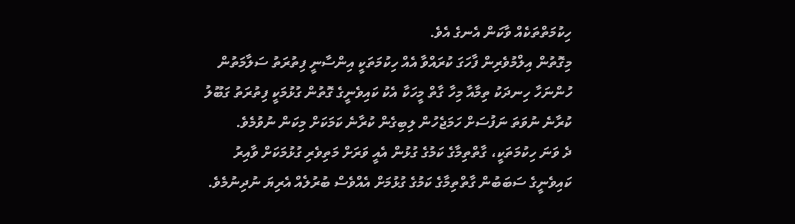ހިކުމަތްތަކެއް ވާކަން އެނގެ އެވެ.
މިގޮތުން އިލްމުވެރިން ފާހަގަ ކުރައްވާ އެއް ހިކުމަތަކީ އިންސާނީ ފިތުރަތު ސަލާމަތުން ހުންނަހާ ހިނދަކު ތިމާއާ މިހާ ގާތް މީހަކާ އެކު ކައިވެނީގެ ގޮތުން ގުޅުމަކީ ފިތުރަތު ގަބޫލު ކުރާނެ ނުވަތަ ނަފުސަށް ހަމަޖެހުން ލިބިގެން ކުރާނެ ކަމަކަށް މިކަން ނުވުމެވެ.
ދެ ވަނަ ހިކުމަތަކީ، ގާތްތިމާގެ ކަމުގެ ގުޅުން އެއީ ވަރަށް މަތިވެރި ގުޅުމަކަށް ވާއިރު ކައިވެނީގެ ސަބަބުން ގާތްތިމާގެ ކަމުގެ ގުޅުމަށް އެއްވެސް ބުރުލެއް އެރިޔަ ނުދިނުމެވެ.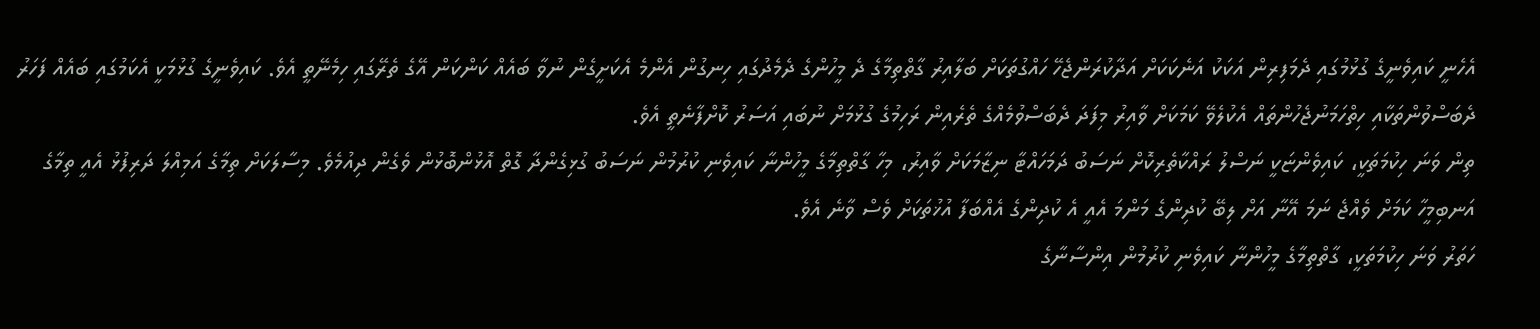އެހެނީ ކައިވެނީގެ ގުޅުމުގައި ދެމަފިރިން އަކަކު އަނެކަކަށް އަދާކުރަންޖެހޭ ހައްގުތަކަށް ބަލާއިރު ގާތްތިމާގެ ދެ މީހުންގެ ދެމެދުގައި ހިނގުން އެންމެ އެކަށީގެން ނުވާ ބައެއް ކަންކަން އޭގެ ތެރޭގައި ހިމެނޭތީ އެވެ. ކައިވެނީގެ ގުޅުމަކީ އެކަމުގައި ބައެއް ފަހަރު ދެބަސްވުންތަކާއި ހިތްހަމަނުޖެހުންތައް އެކުލެވޭ ކަމަކަށް ވާއިރު މިފަދަ ދެބަސްވުމެއްގެ ތެރެއިން ރަހިމުގެ ގުޅުމަށް ނުބައި އަސަރު ކޮށްފާނެތީ އެވެ.
ތިން ވަނަ ހިކުމަތަކީ، ކައިވެންޏަކީ ނަސްލު ރައްކާތެރިކޮށް ނަސަބު ދަމަހައްޓާ ނިޒާމަކަށް ވާއިރު، މިހާ ގާތްތިމާގެ މީހުންނާ ކައިވެނި ކުރުމުން ނަސަބު ގުޅިގެންދާ ގޮތް އޮޅުންބޮޅުން ވެގެން ދިއުމެވެ. މިސާލަކަށް ތިމާގެ އަމިއްލަ ދަރިފުޅު އެއީ ތިމާގެ އަނބިމީހާ ކަމަށް ވެއްޖެ ނަމަ އޭނާ އަށް ލިބޭ ކުދިންގެ މަންމަ އެއީ އެ ކުދިންގެ އެއްބަފާ އުޚުތަކަށް ވެސް ވާނެ އެވެ.
ހަތަރު ވަނަ ހިކުމަތަކީ، ގާތްތިމާގެ މީހުންނާ ކައިވެނި ކުރުމުން އިންސާނާގެ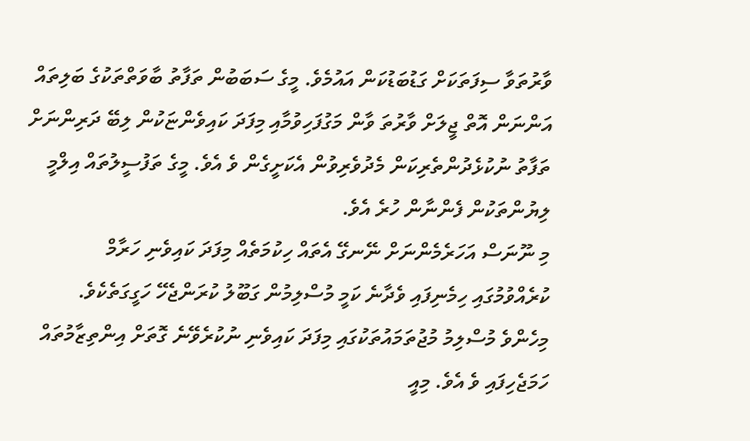ވާރުތަވާ ސިފަތަކަށް ގަޑުބަޑުކަން އައުމެވެ. މީގެ ސަބަބުން ތަފާތު ބާވަތްތަކުގެ ބަލިތައް އަންނަން އޮތް ޖީލަށް ވާރުތަ ވާން މަގުފަހިވުމާއި މިފަދަ ކައިވެންޏަކުން ލިބޭ ދަރިންނަށް ތަފާތު ނުކުޅެދުންތެރިކަން މެދުވެރިވުން އެކަށީގެން ވެ އެވެ. މީގެ ތަފުސީލުތައް އިލްމީ ލިޔުންތަކުން ފެންނާން ހުރެ އެވެ.
މި ނޫނަސް އަހަރެމެންނަށް ނޭނގޭ އެތައް ހިކުމަތެއް މިފަދަ ކައިވެނި ހަރާމް ކުރެއްވުމުގައި ހިމެނިފައި ވެދާނެ ކަމީ މުސްލިމުން ގަބޫލު ކުރަންޖެހޭ ހަގީގަތެކެވެ. މިހެންވެ މުސްލިމު މުޖުތަމައުތަކުގައި މިފަދަ ކައިވެނި ނުކުރެވޭނެ ގޮތަށް އިންތިޒާމުތައް ހަމަޖެހިފައި ވެ އެވެ. މިއީ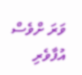ވަރަ ށްވެސް އުފާވެރި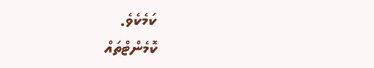ކަމެކެވެ.
ކޮމެންޓްތައް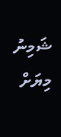ޝަމިނު
މިޔަށް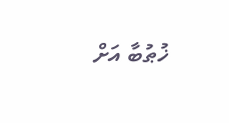ޚުޠުބާ އަށް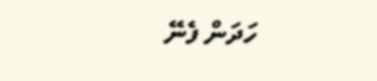ހަދަން ފެނޭ